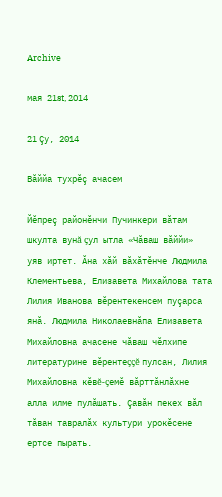Archive

мая 21st, 2014

21 Çу, 2014

Вăййа тухрĕç ачасем

Йĕпреç районĕнчи Пучинкери вăтам шкулта вунă çул ытла «Чăваш вăййи» уяв иртет. Ăна хăй вăхăтĕнче Людмила Клементьева, Елизавета Михайлова тата Лилия Иванова вĕрентекенсем пуçарса янă. Людмила Николаевнăпа Елизавета Михайловна ачасене чăваш чĕлхипе литературине вĕрентеççĕ пулсан, Лилия Михайловна кĕвĕ-çемĕ вăрттăнлăхне алла илме пулăшать. Çавăн пекех вăл тăван тавралăх культури урокĕсене ертсе пырать.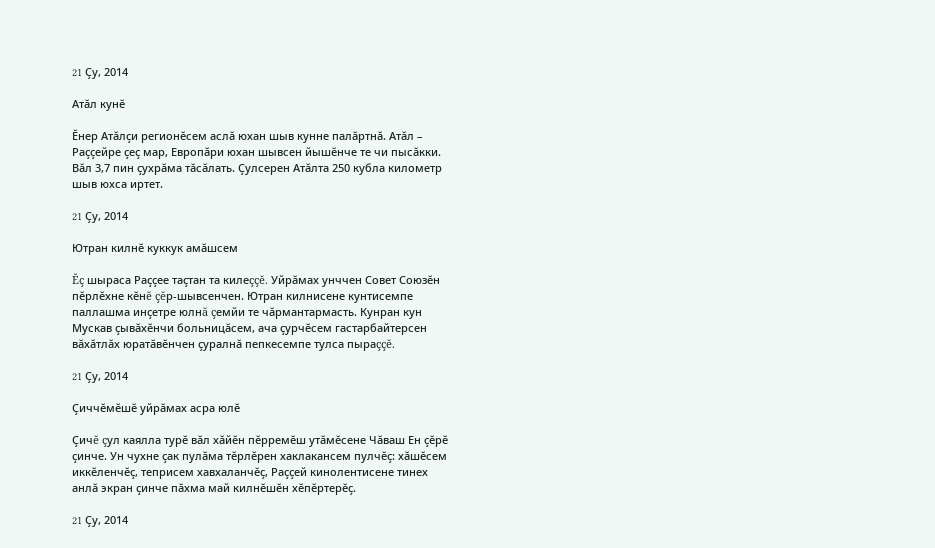21 Çу, 2014

Атăл кунĕ

Ĕнер Атăлçи регионĕсем аслă юхан шыв кунне палăртнă. Атăл – Раççейре çеç мар, Европăри юхан шывсен йышĕнче те чи пысăкки. Вăл 3,7 пин çухрăма тăсăлать. Çулсерен Атăлта 250 кубла километр шыв юхса иртет.

21 Çу, 2014

Ютран килнĕ куккук амăшсем

Ĕç шыраса Раççее таçтан та килеççĕ. Уйрăмах унччен Совет Союзĕн пĕрлĕхне кĕнĕ çĕр-шывсенчен. Ютран килнисене кунтисемпе паллашма инçетре юлнă çемйи те чăрмантармасть. Кунран кун Мускав çывăхĕнчи больницăсем, ача çурчĕсем гастарбайтерсен вăхăтлăх юратăвĕнчен çуралнă пепкесемпе тулса пыраççĕ.

21 Çу, 2014

Çиччĕмĕшĕ уйрăмах асра юлĕ

Çичĕ çул каялла турĕ вăл хăйĕн пĕрремĕш утăмĕсене Чăваш Ен çĕрĕ çинче. Ун чухне çак пулăма тĕрлĕрен хаклакансем пулчĕç: хăшĕсем иккĕленчĕç, теприсем хавхаланчĕç, Раççей кинолентисене тинех анлă экран çинче пăхма май килнĕшĕн хĕпĕртерĕç.

21 Çу, 2014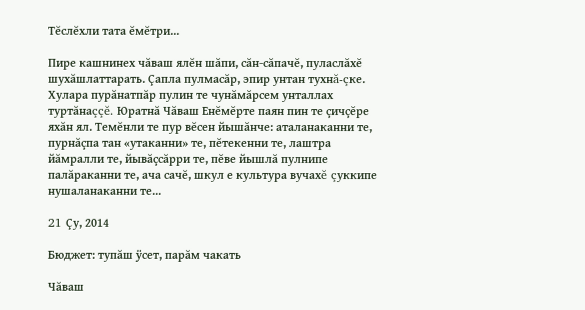Тĕслĕхли тата ĕмĕтри...

Пире кашнинех чăваш ялĕн шăпи, сăн-сăпачĕ, пуласлăхĕ шухăшлаттарать. Çапла пулмасăр, эпир унтан тухнă-çке. Хулара пурăнатпăр пулин те чунăмăрсем унталлах туртăнаççĕ. Юратнă Чăваш Енĕмĕрте паян пин те çичçĕре яхăн ял. Темĕнли те пур вĕсен йышăнче: аталанаканни те, пурнăçпа тан «утаканни» те, пĕтекенни те, лаштра йăмралли те, йывăçсăрри те, пĕве йышлă пулнипе палăраканни те, ача сачĕ, шкул е культура вучахĕ çуккипе нушаланаканни те...

21 Çу, 2014

Бюджет: тупăш ÿсет, парăм чакать

Чăваш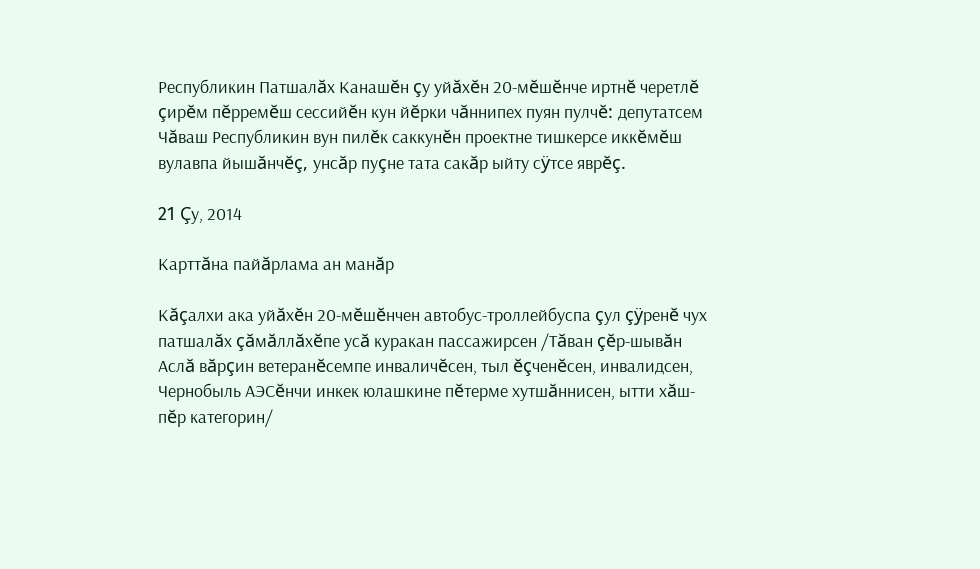Республикин Патшалăх Канашĕн çу уйăхĕн 20-мĕшĕнче иртнĕ черетлĕ çирĕм пĕрремĕш сессийĕн кун йĕрки чăннипех пуян пулчĕ: депутатсем Чăваш Республикин вун пилĕк саккунĕн проектне тишкерсе иккĕмĕш вулавпа йышăнчĕç, унсăр пуçне тата сакăр ыйту сÿтсе яврĕç.

21 Çу, 2014

Карттăна пайăрлама ан манăр

Кăçалхи ака уйăхĕн 20-мĕшĕнчен автобус-троллейбуспа çул çÿренĕ чух патшалăх çăмăллăхĕпе усă куракан пассажирсен /Тăван çĕр-шывăн Аслă вăрçин ветеранĕсемпе инваличĕсен, тыл ĕçченĕсен, инвалидсен, Чернобыль АЭСĕнчи инкек юлашкине пĕтерме хутшăннисен, ытти хăш-пĕр категорин/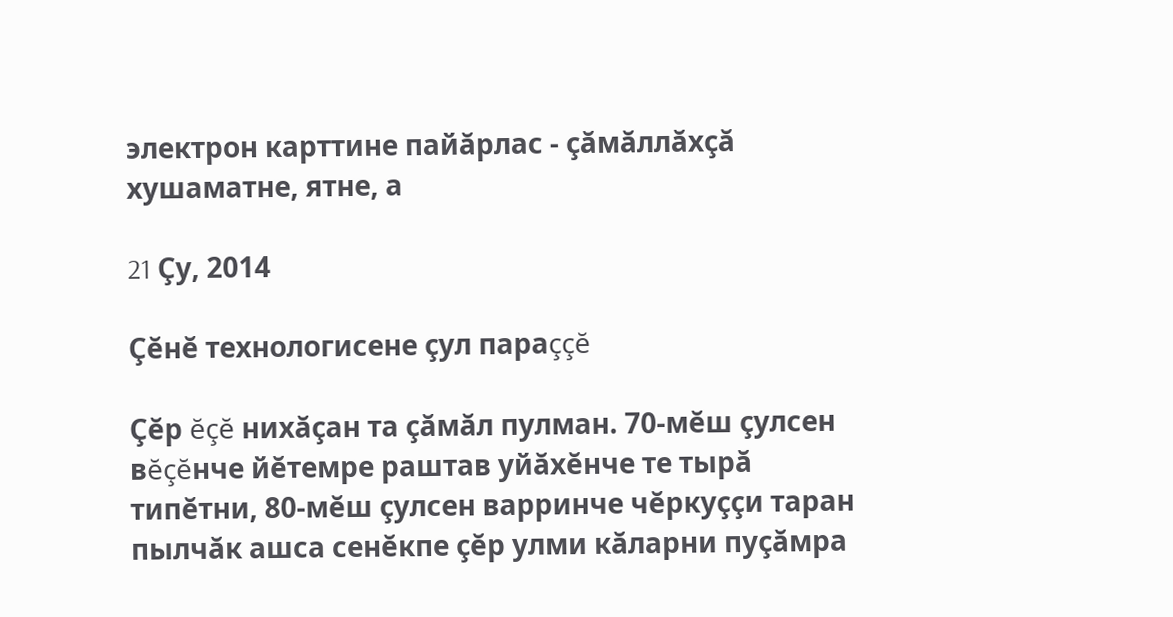электрон карттине пайăрлас - çăмăллăхçă хушаматне, ятне, а

21 Çу, 2014

Çĕнĕ технологисене çул параççĕ

Çĕр ĕçĕ нихăçан та çăмăл пулман. 70-мĕш çулсен вĕçĕнче йĕтемре раштав уйăхĕнче те тырă типĕтни, 80-мĕш çулсен варринче чĕркуççи таран пылчăк ашса сенĕкпе çĕр улми кăларни пуçăмра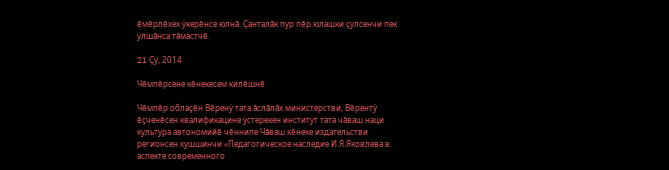ĕмĕрлĕхех ÿкерĕнсе юлнă. Çанталăк пур пĕр юлашки çулсенчи пек улшăнса тăмастчĕ.

21 Çу, 2014

Чĕмпĕрсене кĕнекесем килĕшнĕ

Чĕмпĕр облаçĕн Вĕренÿ тата ăслăлăх министерстви, Вĕрентÿ ĕçченĕсен квалификацине ÿстерекен институт тата чăваш наци культура автономийĕ чĕннипе Чăваш кĕнеке издательстви регионсен хушшинчи «Педагогическое наследие И.Я.Яковлева в аспекте современного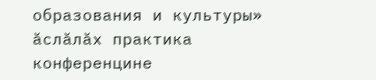образования и культуры» ăслăлăх практика конференцине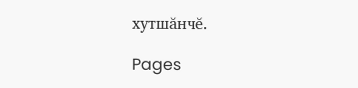хутшăнчĕ.

Pages